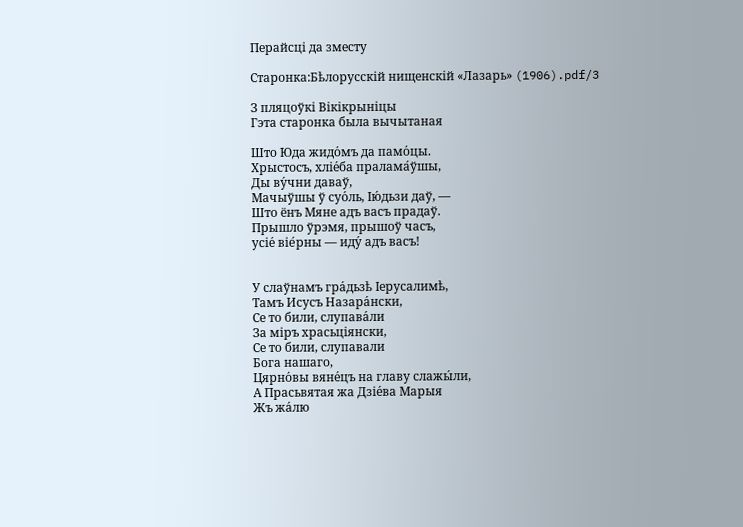Перайсці да зместу

Старонка:Бѣлорусскій нищенскій «Лазарь» (1906).pdf/3

З пляцоўкі Вікікрыніцы
Гэта старонка была вычытаная

Што Юда жидо́мъ да памо́цы.
Хрыстосъ, хліе́ба пралама́ўшы,
Ды ву́чни даваў,
Мачыўшы ў суо́ль, Ію́дьзи даў, —
Што ёнъ Мяне адъ васъ прадаў.
Прышло ўрэмя, прышоў часъ,
усіе́ віе́рны — иду́ адъ васъ!


У слаўнамъ гра́дьзѣ Іерусалимѣ,
Тамъ Исусъ Назара́нски,
Се то били, слупава́ли
За міръ храсьціянски,
Се то били, слупавали
Бога нашаго,
Цярно́вы вяне́цъ на главу слажы́ли,
А Прасьвятая жа Дзіе́ва Марыя
Жъ жа́лю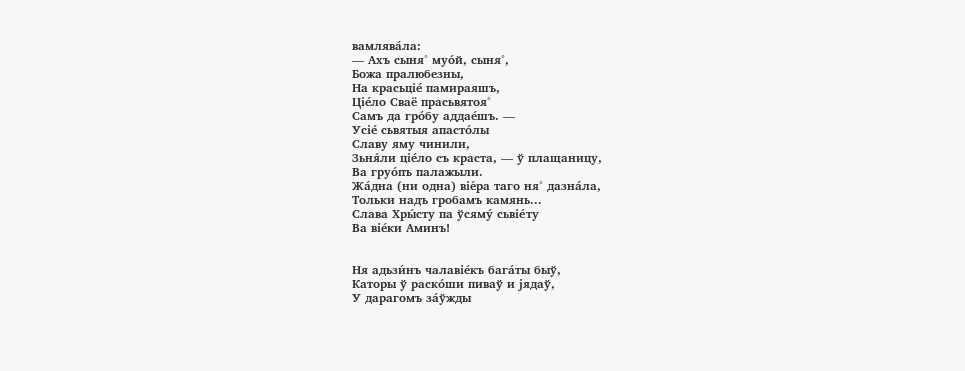вамлява́ла:
— Ахъ сыня° муо́й, сыня°,
Божа пралюбезны,
На красьціе́ памираяшъ,
Ціе́ло Сваё прасьвятоя°
Самъ да гро́бу аддае́шъ. —
Усіе́ сьвятыя апасто́лы
Славу яму чинили,
Зьня́ли ціе́ло съ краста, — ў плащаницу,
Ва груо́пъ палажыли.
Жа́дна (ни одна) віе́ра таго ня° дазна́ла,
Тольки надъ гробамъ камянь...
Слава Хры́сту па ўсяму́ сьвіе́ту
Ва віе́ки Аминъ!


Ня адьзи́нъ чалавіе́къ бага́ты быў,
Каторы ў раско́ши пиваў и јядаў,
У дарагомъ за́ўжды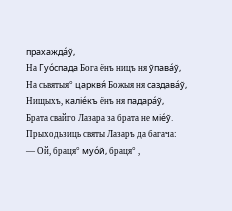прахажда́ў,
На Гуо́спада Бога ёнъ ницъ ня ўпава́ў,
На сьвятыя° царквя́ Божыя ня саздава́ў,
Нищыхъ, каліе́къ ёнъ ня падара́ў,
Брата свайго Лазара за брата не міе́ў.
Прыходьзиць святы Лазаръ да багача:
— Ой, браця° муо́й, браця° ,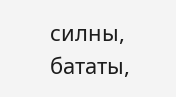силны, бататы,